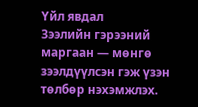Үйл явдал
Зээлийн гэрээний маргаан — мөнгө зээлдүүлсэн гэж үзэн төлбөр нэхэмжлэх.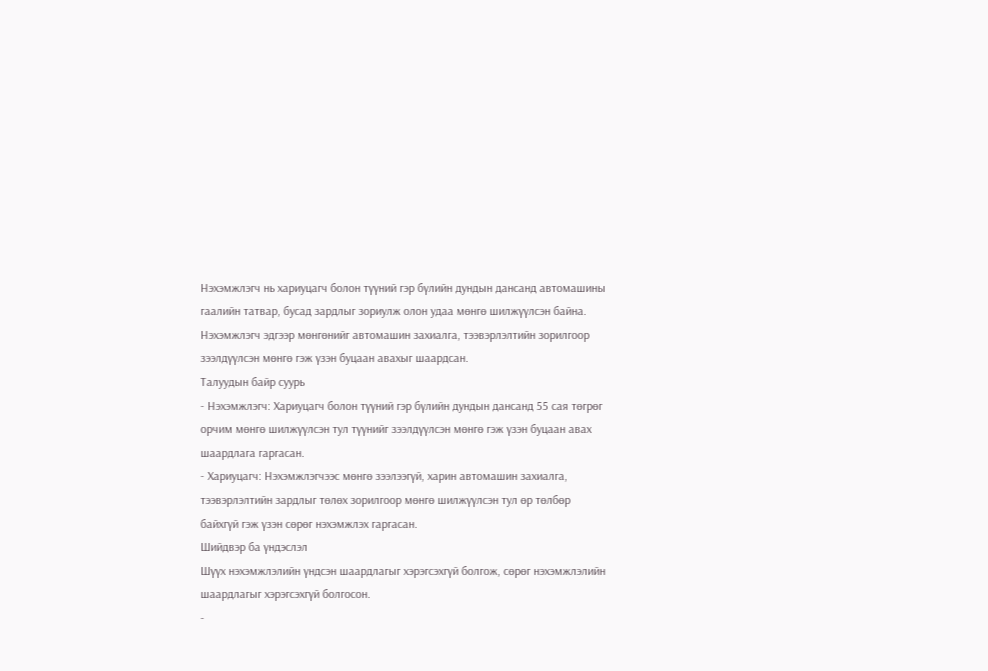Нэхэмжлэгч нь хариуцагч болон түүний гэр бүлийн дундын дансанд автомашины гаалийн татвар, бусад зардлыг зориулж олон удаа мөнгө шилжүүлсэн байна. Нэхэмжлэгч эдгээр мөнгөнийг автомашин захиалга, тээвэрлэлтийн зорилгоор зээлдүүлсэн мөнгө гэж үзэн буцаан авахыг шаардсан.
Талуудын байр суурь
- Нэхэмжлэгч: Хариуцагч болон түүний гэр бүлийн дундын дансанд 55 сая төгрөг орчим мөнгө шилжүүлсэн тул түүнийг зээлдүүлсэн мөнгө гэж үзэн буцаан авах шаардлага гаргасан.
- Хариуцагч: Нэхэмжлэгчээс мөнгө зээлээгүй, харин автомашин захиалга, тээвэрлэлтийн зардлыг төлөх зорилгоор мөнгө шилжүүлсэн тул өр төлбөр байхгүй гэж үзэн сөрөг нэхэмжлэх гаргасан.
Шийдвэр ба үндэслэл
Шүүх нэхэмжлэлийн үндсэн шаардлагыг хэрэгсэхгүй болгож, сөрөг нэхэмжлэлийн шаардлагыг хэрэгсэхгүй болгосон.
-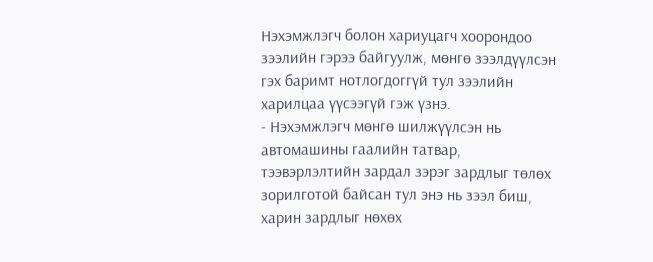Нэхэмжлэгч болон хариуцагч хоорондоо зээлийн гэрээ байгуулж, мөнгө зээлдүүлсэн гэх баримт нотлогдоггүй тул зээлийн харилцаа үүсээгүй гэж үзнэ.
- Нэхэмжлэгч мөнгө шилжүүлсэн нь автомашины гаалийн татвар, тээвэрлэлтийн зардал зэрэг зардлыг төлөх зорилготой байсан тул энэ нь зээл биш, харин зардлыг нөхөх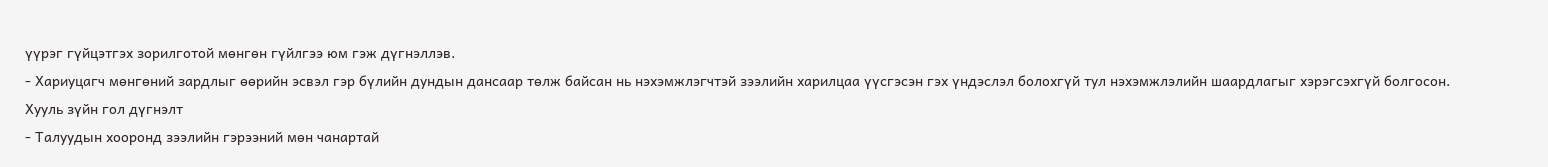үүрэг гүйцэтгэх зорилготой мөнгөн гүйлгээ юм гэж дүгнэллэв.
- Хариуцагч мөнгөний зардлыг өөрийн эсвэл гэр бүлийн дундын дансаар төлж байсан нь нэхэмжлэгчтэй зээлийн харилцаа үүсгэсэн гэх үндэслэл болохгүй тул нэхэмжлэлийн шаардлагыг хэрэгсэхгүй болгосон.
Хууль зүйн гол дүгнэлт
- Талуудын хооронд зээлийн гэрээний мөн чанартай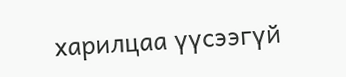харилцаа үүсээгүй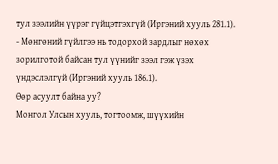тул зээлийн үүрэг гүйцэтгэхгүй (Иргэний хууль 281.1).
- Мөнгөний гүйлгээ нь тодорхой зардлыг нөхөх зорилготой байсан тул үүнийг зээл гэж үзэх үндэслэлгүй (Иргэний хууль 186.1).
Өөр асуулт байна уу?
Монгол Улсын хууль, тогтоомж, шүүхийн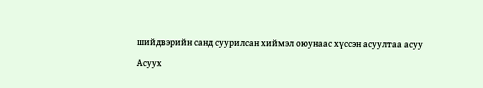шийдвэрийн санд суурилсан хиймэл оюунаас хүссэн асуултаа асуу
Асуух